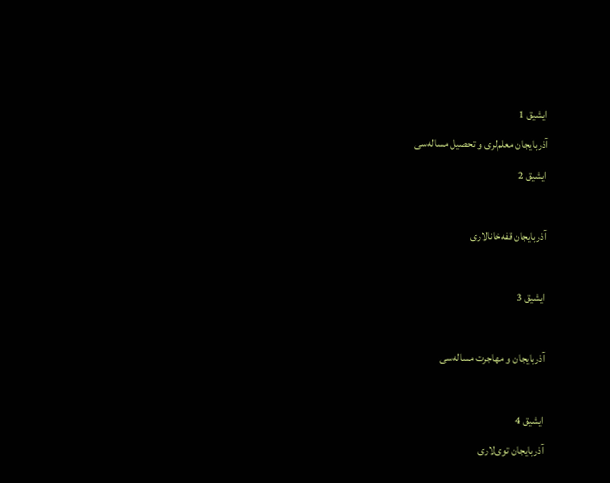ایشیق 1
آذربایجان معلم‌لری و تحصیل مساله‌سی
ایشیق 2

آذربایجان قفه‌خانالاری

ایشیق 3

آذربایجان و مهاجرت مساله‌سی

ایشیق 4
آذربایجان توی‌لاری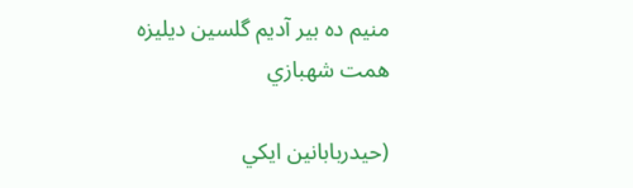منيم ده بير آديم گلسين ديليزه
همت شهبازي

(حيدربابانين ايكي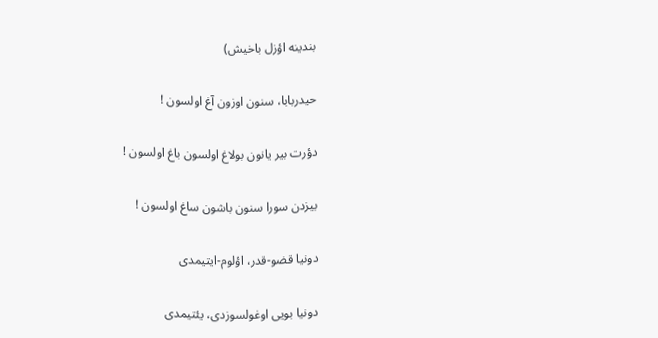بندينه اؤزل باخيش)

حيدربابا،‌ سنون اوزون آغ اولسون !

دؤرت بير يانون بولاغ اولسون باغ اولسون !

بيزدن سورا سنون باشون ساغ اولسون !

دونيا قضو-قدر، اؤلوم-ايتيمدى

دونيا بويى اوغولسوزدى، يئتيمدى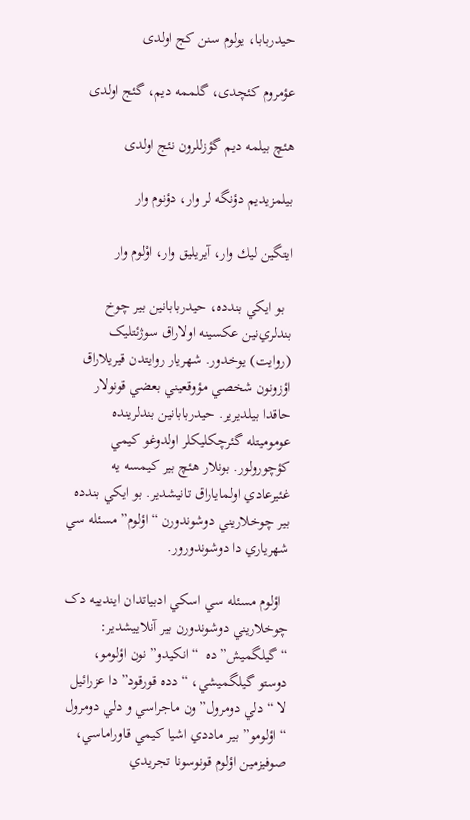حيدربابا، يولوم سنن كج اولدى

عؤمروم كئچدى، گلممه ديم، گئج اولدى

هئچ بيلمه ديم گؤزللرون نئج اولدى

بيلمزيديم دؤنگه لر وار،‌ دؤنوم وار

ايتگين ليك وار، آيريليق وار، اوْلوم وار

  بو ايکي بندده، حیدربابانين بير چوخ بندلري‌نين عکسينه اولاراق سوژئتليک (روايت) يوخدور. شهريار روايتدن قيريلاراق اؤزونون شخصي مؤوقعيني بعضي قونولار حاقدا بيلديرير. حیدربابانين بندلرينده عوموميتله گئرچکليکلر اولدوغو کيمي کؤچورولور. بونلار هئچ بير کيمسه يه غئيرعادي اولماياراق تانيشدير. بو ايکي بندده بير چوخلاريني دوشوندورن “اؤلوم” مسئله سي شهرياري دا دوشوندورور.

  اؤلوم مسئله سي اسکي ادبياتدان ايندييه دک چوخلاريني دوشوندورن بير آنلاييشدير: “گيلگميش”ده  “انکيدو”نون اؤلومو، دوستو گيلگميشي، “دده قورقود”دا عزرائيل لا “دلي دومرول”ون ماجراسي و دلي دومرول “اؤلومو” بير ماددي اشيا کيمي قاوراماسي، صوفیزمين اؤلوم قونوسونا تجريدي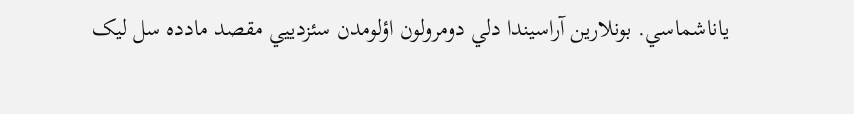ياناشماسي. بونلارين آراسيندا دلي دومرولون اؤلومدن سئزدييي مقصد مادده سل ليک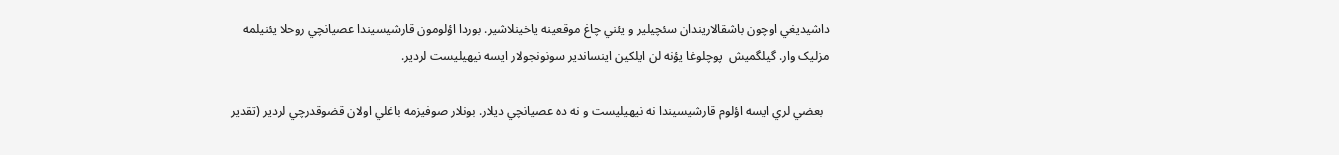داشيديغي اوچون باشقالاريندان سئچيلير و يئني چاغ موقعينه ياخينلاشير. بوردا اؤلومون قارشيسيندا عصيانچي روحلا يئنيلمه مزليک وار. گيلگميش  پوچلوغا يؤنه لن ايلکين اينساندير سونونجولار ايسه نيهيليست لردير.

  بعضي لري ايسه اؤلوم قارشيسيندا نه نيهيليست و نه ده عصيانچي ديلار. بونلار صوفیزمه باغلي اولان قضوقدرچي لردير (تقدير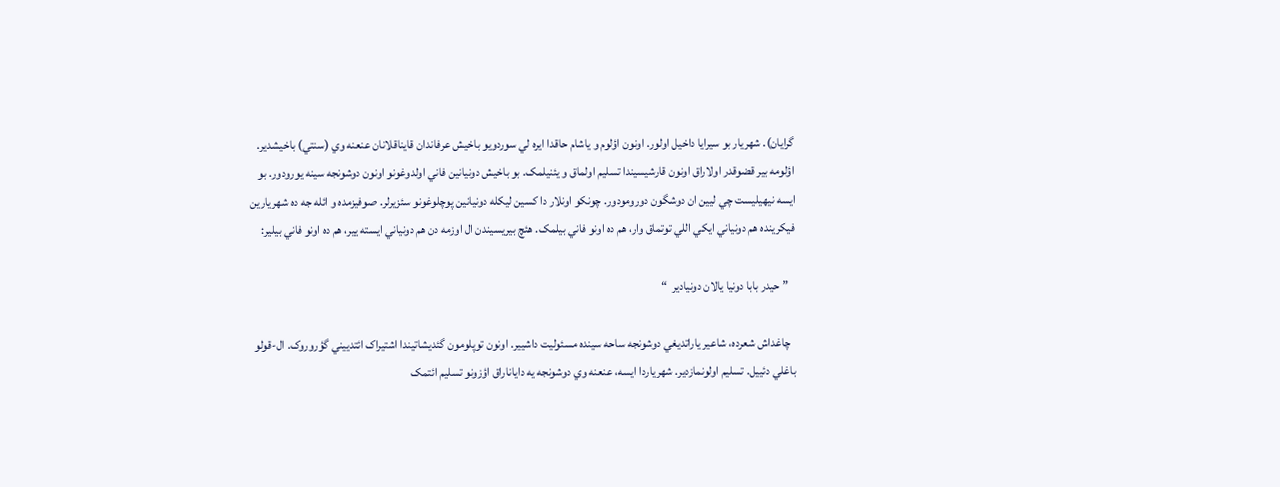گرايان). شهريار بو سيرايا داخيل اولور. اونون اؤلوم و ياشام حاقدا ايره لي سوردويو باخيش عرفاندان قايناقلانان عنعنه وي (سنتي) باخيشدير. اؤلومه بير قضوقدر اولاراق اونون قارشيسيندا تسليم اولماق و يئنيلمک. بو باخيش دونيانين فاني اولدوغونو اونون دوشونجه سينه يورودور. بو ايسه نيهيليست چي ليين ان دوشگون دورومودور. چونکو اونلار دا کسين ليکله دونيانين پوچلوغونو سئزيرلر. صوفیزمده و ائله جه ده شهريارين فيکرينده هم دونياني ايکي اللي توتماق وار، هم ده اونو فاني بيلمک. هئچ بيريسيندن ال اوزمه دن هم دونياني ايسته يير، هم ده اونو فاني بيلير:

   ” حیدر بابا دونيا يالان دونيادير  “

  چاغداش شعرده، شاعير ياراتديغي دوشونجه ساحه سينده مسئوليت داشيير. اونون توپلومون گئديشاتيندا اشتيراک ائتدييني گؤروروک. ال-قولو باغلي دئييل. تسليم اولونمازدير. شهرياردا ايسه، عنعنه وي دوشونجه يه داياناراق اؤزونو تسليم ائتمک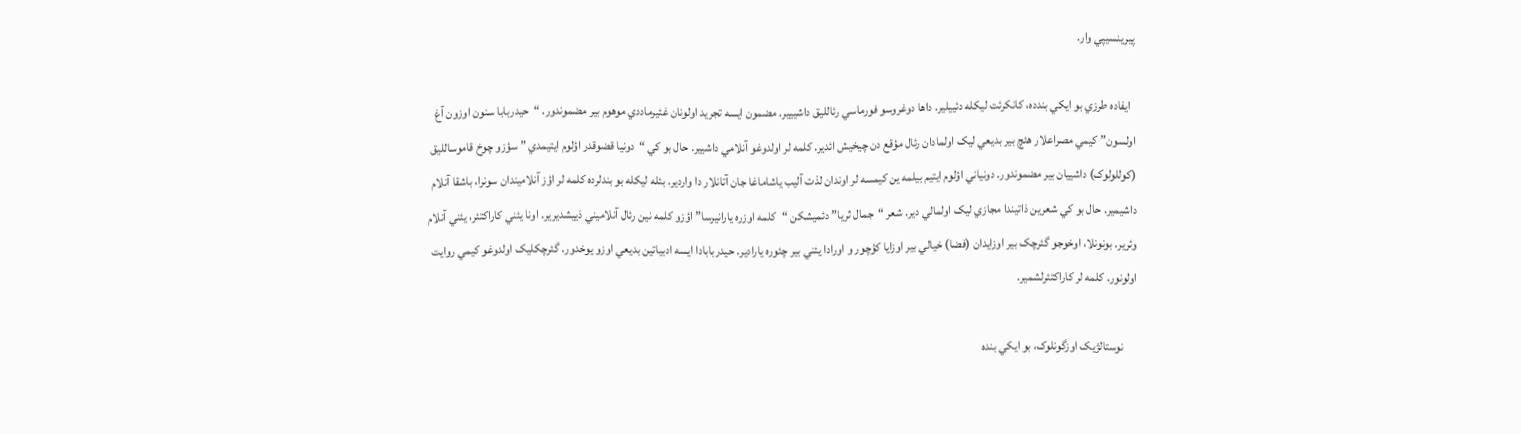پيرينسيپي وار.

  ايفاده طرزي بو ايکي بندده، کانکرئت ليکله دئييلير. داها دوغروسو فورماسي رئالليق داشييير. مضمون ايسه تجريد اولونان غئيرماددي موهوم بير مضموندور. “حیدربابا سنون اوزون آغ اولسون” کيمي مصراعلار هئچ بير بديعي ليک اولمادان رئال مؤقع دن چيخيش ائدير. کلمه لر اولدوغو آنلامي داشيير. حال بو کي “دونيا قضوقدر اؤلوم ايتيمدي ” سؤزو چوخ قاموسالليق (کوللولوک) داشييان بير مضموندور. دونياني اؤلوم ايتيم بيلمه ين کيمسه لر اوندان لذت آليب ياشاماغا جان آتانلار دا واردير. بئله ليکله بو بندلرده کلمه لر اؤز آنلاميندان سونرا، باشقا آنلام داشيمير. حال بو کي شعرين ذاتيندا مجازي ليک اولمالي دير. شعر “جمال ثريا” دئميشکن “کلمه اوزره يارانيرسا” اؤزو کلمه نين رئال آنلاميني دَييشديرير. اونا يئني کاراکتئر، يئني آنلام وئرير. بونونلا، اوخوجو گئرچک بير اوزايدان (فضا) خيالي بير اوزايا کؤچور و اورادا يئني بير چئوره يارادير. حیدربابادا ايسه ادبياتين بديعي اوزو يوخدور. گئرچکليک اولدوغو کيمي روايت اولونور. کلمه لر کاراکتئرلشمير.

      نوستالژيک اوزگونلوک، بو ايکي بنده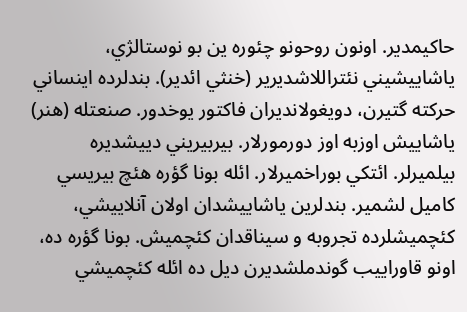حاکيمدير. اونون روحونو چئوره ين بو نوستالژي، ياشاييشيني نئتراللاشديرير (خنثي ائدير). بندلرده اينساني حرکته گتيرن، دويغولانديران فاکتور يوخدور. صنعتله (هنر) ياشاييش اوزبه اوز دورمورلار. بيربيريني دييشديره بيلميرلر. ائتکي بوراخميرلار. ائله بونا گؤره هئچ بيريسي کاميل لشمير. بندلرين ياشاييشدان اولان آنلاييشي، کئچميشلرده تجروبه و سيناقدان کئچميش. بونا گؤره ده، اونو قاوراييب گوندملشديرن ديل ده ائله کئچميشي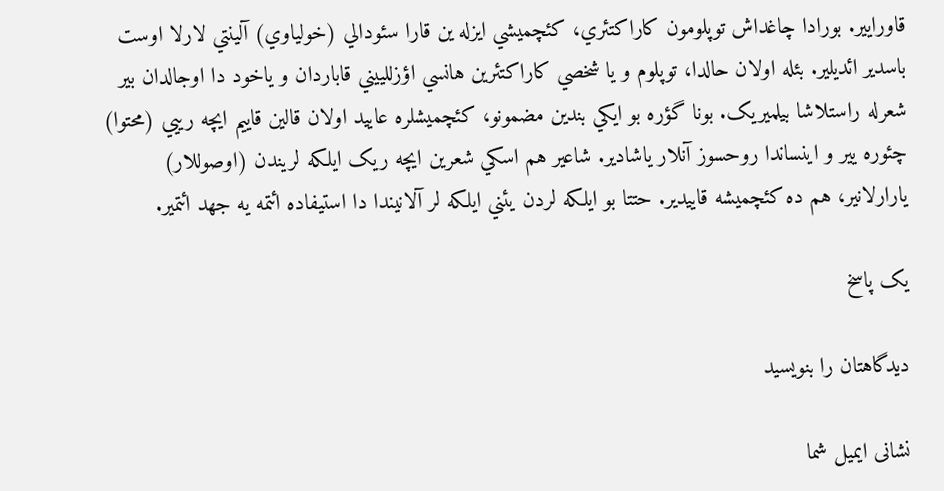قاورايير. بورادا چاغداش توپلومون کاراکتئري، کئچميشي ايزله ين قارا سئودالي (خولياوي) آلينتي لارلا اوست باسدير ائديلير. بئله اولان حالدا، توپلوم و يا شخصي کاراکتئرين هانسي اؤزللييني قاباردان و ياخود دا اوجالدان بير شعرله راستلاشا بيلميريک. بونا گؤره بو ايکي بندين مضمونو، کئچميشلره عاييد اولان قالين قاييم ايچه رييي (محتوا) چئوره يير و اينساندا روحسوز آنلار ياشادير. شاعير هم اسکي شعرين ايچه ريک ايلکه لريندن (اوصوللار) يارارلانير، هم ده کئچميشه قاييدير. حتتا بو ايلکه لردن يئني ايلکه لر آلانيندا دا استيفاده ائتمه يه جهد ائتمير.

یک پاسخ

دیدگاهتان را بنویسید

نشانی ایمیل شما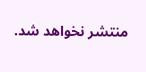منتشر نخواهد شد.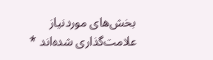بخش‌های موردنیاز علامت‌گذاری شده‌اند *